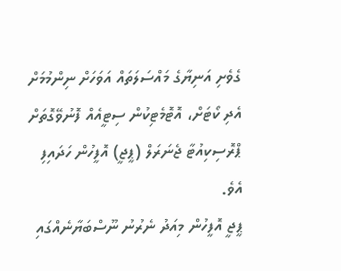ގެވެށި އަނިޔާގެ މައްސަލަތައް އަވަހަށް ނިންމުމަށް އެދި ކޯޓަށް، އޮޓޮމެޓިކުން ސިޓީއެއް ފޮނުވޭގޮތަށް ޕްރޮސިކިއުޓާ ޖެނަރަލް (ޕީޖީ) އޮފީހުން ހަދައިފި އެވެ.
ޕީޖީ އޮފީހުން މިއަދު ނެރުނު ނޫސްބަޔާނެއްގައި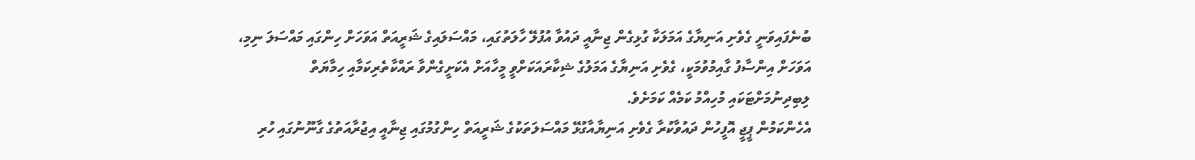ބުނެފައިވަނީ ގެވެށި އަނިޔާގެ އަމަލަކާ ގުޅިގެން ޖިނާއީ ދައުވާ އުފުލޭ ހާލަތުގައި، މައްސަލައިގެ ޝަރީއަތް އަވަހަށް ހިންގައި މައްސަލަ ނިމި، އަވަހަށް އިންސާފު ގާއިމުވުމަކީ، ގެވެށި އަނިޔާގެ އަމަލުގެ ޝިކާރައަކަށްވީ މީހާއަށް އެކަށީގެންވާ ރައްކާތެރިކަމާއި ހިމާޔަތް ލިބިދިނުމަށްޓަކައި މުހިއްމު ކަމެއް ކަމަށެވެ.
އެހެންކަމުން ޕީޖީ އޮފީހުން ދައުވާކުރާ ގެވެށި އަނިޔާއާގުޅޭ މައްސަލަތަކުގެ ޝަރީއަތް ހިންގުމުގައި ޖިނާއީ އިޖުރާއަތުގެ ގާނޫނުގައި ހުރި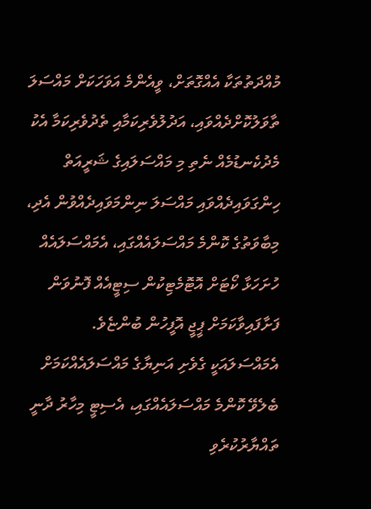މުއްދަތުތަކާ އެއްގޮތަށް، ވީއެންމެ އަވަހަކަށް މައްސަލަ ތާވަލުކޮށްދެއްވައި، އަދުލުވެރިކަމާއި ތެދުވެރިކަމާ އެކު މެދުކެނޑުމެއް ނެތި މި މައްސަލައިގެ ޝަރީއަތް ހިންގަވައިދެއްވައި މައްސަލަ ނިންމަވައިދެއްވުން އެދި، މިބާވަތުގެ ކޮންމެ މައްސަލައެއްގައި، އެމައްސަލައެއް ހުށަހަޅާ ކޯޓަށް އޮޓޮމެޓިކުން ސިޓީއެއް ފޮނުވަން ފަށާފައިވާކަމަށް ޕީޖީ އޮފީހުން ބުންޏެވެ.
އެމައްސަލައަކީ ގެވެށި އަނިޔާގެ މައްސަލައެއްކަމަށް ބެލެވޭ ކޮންމެ މައްސަލައެއްގައި، އެސިޓީ މިހާރު ދާނީ ތައްޔާރުކުރެވި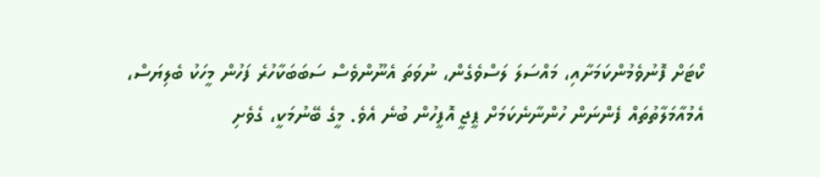ކޯޓަށް ފޮނުވެމުންކަމަށާއި، މައްސަލަ ލަސްވެގެން، ނުވަތަ އެނޫންވެސް ސަބަބަކާހުރެ ފަހުން މީހަކު ބެލިޔަސް، އެމުއާމަލާތުތައް ފެންނަން ހުންނާނެކަމަށް ޕީޖީ އޮފީހުން ބުނެ އެވެ. މީގެ ބޭނުމަކީ، ގެވެށި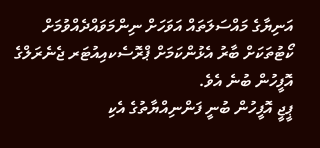އަނިޔާގެ މައްސަލަތައް އަވަހަށް ނިންމަވައްދެއްވުމަށް ކޯޓުތަކަށް ބާރު އެޅުންކަމަށް ޕްރޮސެކއިއުޓަރ ޖެނެރަލްގެ އޮފީހުން ބުނެ އެވެ.
ޕީޖީ އޮފީހުން ބުނީ ފަންނިއްޔާތުގެ އެކި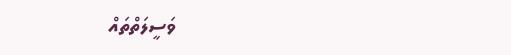ވަސީލަތްތައް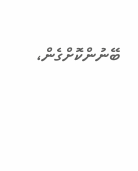ބޭނުންކޮށްގެން،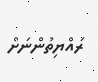ރައްޔިތުންނަށް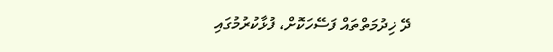ދޭ ޚިދުމަތްތައް ފަސޭހަކޮށް، ފުޅާކުރުމުގައި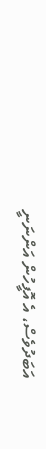އަބަދުވެސް، އެ އޮފީހުން އަންނަނީ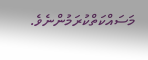މަސައްކަތްކުރަމުންނެވެ.